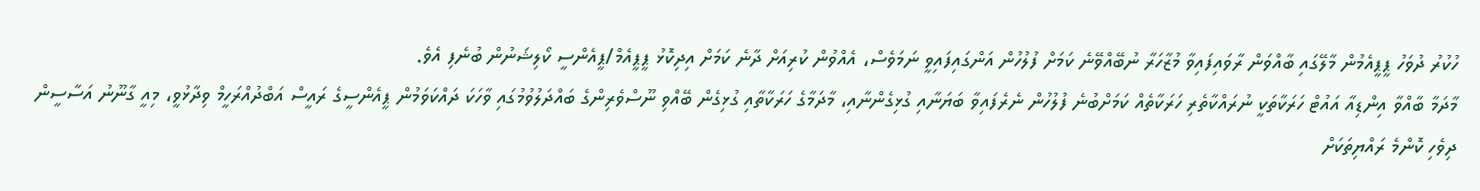ހުކުރު ދުވަހު ޕީޕީއެމުން މާލޭގައި ބާއްވަން ރާވައިފައިވާ މުޒާހަރާ ނުބޭއްވޭނެ ކަމަށް ފުލުހުން އަންގައިފައިވީ ނަމަވެސް، އެއްވުން ކުރިއަށް ދާނެ ކަމަށް އިދިކޮޅު ޕީޕީއެމް/ޕީއެންސީ ކޯލިޝަނުން ބުނެފި އެވެ.
މާދަމާ ބާއްވާ އިންޑިއާ އައުޓް ހަރަކާތަކީ ނުރައްކާތެރި ހަރަކާތެއް ކަމަށްބުނެ ފުލުހުން ނެރެފައިވާ ބަޔަނާއި ގުޅިގެންނާއި، މާދަމާގެ ހަރަކާތާއި ގުޅިގެން ބޭއްވި ނޫސްވެރިންގެ ބައްދަލުވުމުގައި ވާހަކަ ދައްކަވަމުން ޕީއެންސީގެ ރައީސް އަބްދުއްރަހީމް ވިދާޅުވީ، މިއީ ގާނޫނު އަސާސީން ދިވެހި ކޮންމެ ރައްޔިތަކަށް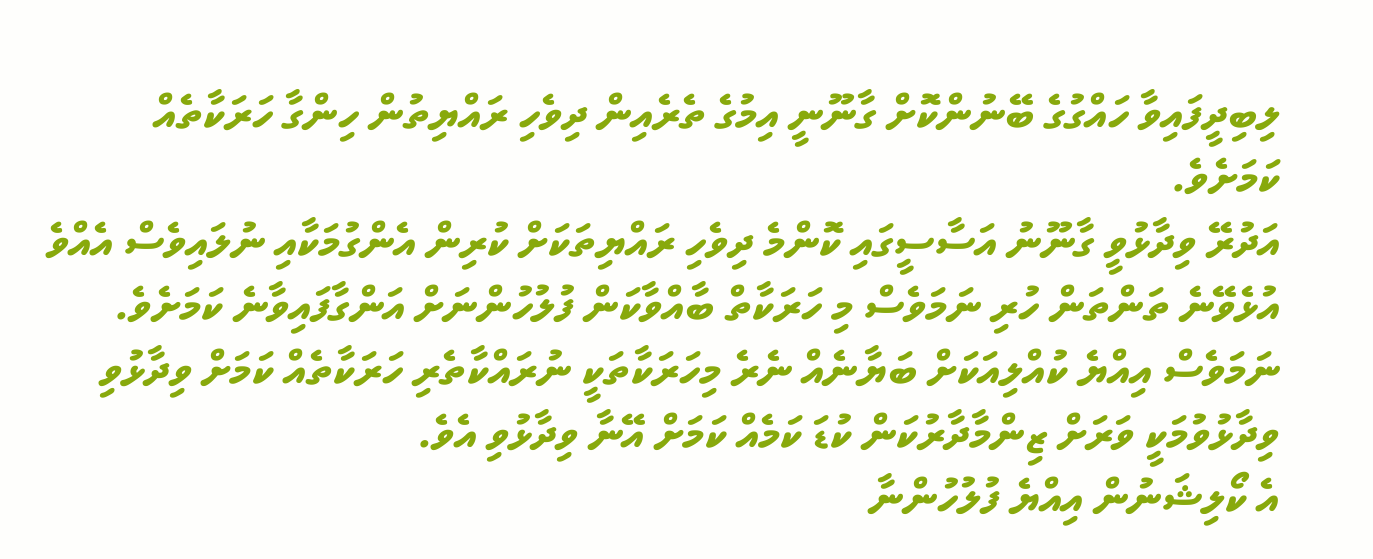ލިބިދީފައިވާ ހައްގުގެ ބޭނުންކޮށް ގާނޫނީ އިމުގެ ތެރެއިން ދިވެހި ރައްޔިތުން ހިންގާ ހަރަކާތެއް ކަމަށެވެ.
އަދުރޭ ވިދާޅުވީ ގާނޫނު އަސާސީގައި ކޮންމެ ދިވެހި ރައްޔިތަކަށް ކުރިން އެންގުމަކާއި ނުލައިވެސް އެއްވެ އުޅެވޭނެ ތަންތަން ހުރި ނަމަވެސް މި ހަރަކާތް ބާއްވާކަން ފުލުހުންނަށް އަންގާފައިވާނެ ކަމަށެވެ. ނަމަވެސް އިއްޔެ ކުއްލިއަކަށް ބަޔާނެއް ނެރެ މިހަރަކާތަކީ ނުރައްކާތެރި ހަރަކާތެއް ކަމަށް ވިދާޅުވި ވިދާޅުވުމަކީ ވަރަށް ޒިންމާދާރުކަން ކުޑަ ކަމެއް ކަމަށް އޭނާ ވިދާޅުވި އެވެ.
އެ ކޯލިޝަނުން އިއްޔެ ފުލުހުންނާ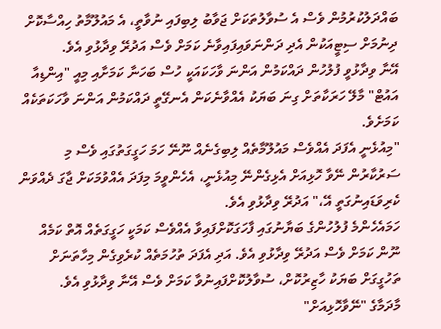ބައްދަލުކުރުމުން ވެސް އެ ސުވާލުތަކަށް ޖަވާބު ލިބިފައި ނުވާތީ، އެ މައުލޫމާތު ހިއްސާކޮށް ދިނުމަށް ސިޓީއަކުން އެދި ދަންނަވައިފައިވާނެ ކަމަށް ވެސް އަދުރޭ ވިދާޅުވި އެވެ.
އޭނާ ވިދާޅުވީ ފުލުހުން ދައްކަމުން އަންނަ ވާހަކައަކީ ހުސް ބަހަނާ ކަމަށާއި މިއީ "އިންޑިއާ އައުޓް" މާލޭ ހަރަކާތަށް ގިނަ ބަޔަކު އެއްވާނެކަން އެނގޭތީ ދައްކަމުން އަންނަ ވާހަކަތަކެއް ކަމަށެވެ.
"މިއުޅެނީ އެފަދަ އެއްވެސް މައުލޫމާތެއް ލިބިގެނެއް ނޫނޭ ހަމަ ހަގީގަތުގައި ވެސް މި ސަރުކާރުން ނޭވާ ހޮޅިއަށް އެޅިގެންނޭ މިއުޅެނީ، އެހެންވީމަ މިފަދަ އެއްވުމަކަށް ޖާގަ ދެއްވަން ކެރިވަޑައިނުގަތީ އޭ،" އަދުރޭ ވިދާޅުވި އެވެ.
ހަމައެހެންމެ ފުލުހުންގެ ބަޔާނުގައި ފާހަގަކޮށްފައިވާ އެއްވެސް ކަމަކީ ހަގީގަތެއް އޮތް ކަމެއް ނޫން ކަމަށް ވެސް އަދުރޭ ވިދާޅުވި އެވެ. އަދި އެފަދަ ތުހުމަތެއް ކުރެވިގެން މިހާތަނަށް ތަހުގީގަށް ބަޔަކު ހާޒިރުކޮށް، ސުވާލުކޮށްފައިނުވާ ކަމަށް ވެސް އޭނާ ވިދާޅުވި އެވެ.
މާދަމާގެ "ނޭވާހޮޅިއަށް"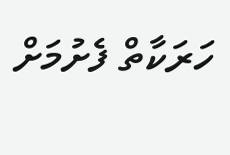ހަރަކާތް ފެށުމަށް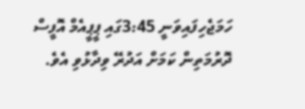ހަމަޖެހިފައިވަނީ 3:45ގައި ޕީޕީއެމް އޮފީސް ދޮރުމަތިން ކަމަށް އަދުރޭ ވިދާޅުވި އެވެ.